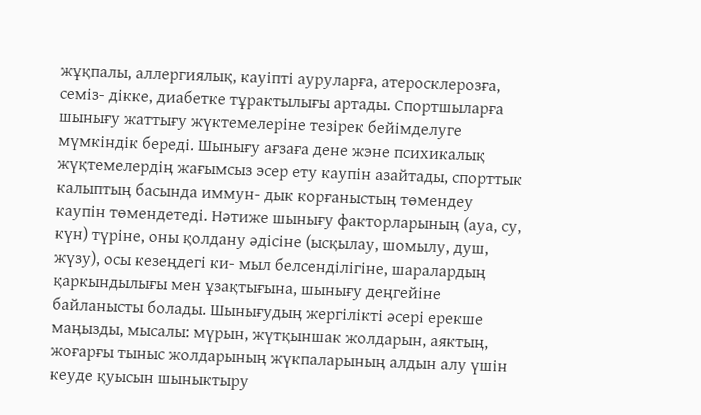жұқпалы, аллергиялық, кауіпті ауруларға, атеросклерозға, семіз- дікке, диабетке тұрактылығы артады. Спортшыларға шынығу жаттығу жүктемелеріне тезірек бейімделуге мүмкіндік береді. Шынығу ағзаға дене жэне психикалық жүқтемелердің жағымсыз эсер ету каупін азайтады, спорттык калыптың басында иммун- дык корғаныстың төмендеу каупін төмендетеді. Нәтиже шынығу факторларының (ауа, су, күн) түріне, оны қолдану әдісіне (ысқылау, шомылу, душ, жүзу), осы кезеңдегі ки- мыл белсенділігіне, шаралардың қаркындылығы мен ұзақтығына, шынығу деңгейіне байланысты болады. Шынығудың жергілікті әсері ерекше маңызды, мысалы: мүрын, жүтқыншак жолдарын, аяктың, жоғарғы тыныс жолдарының жүкпаларының алдын алу үшін кеуде қуысын шыныктыру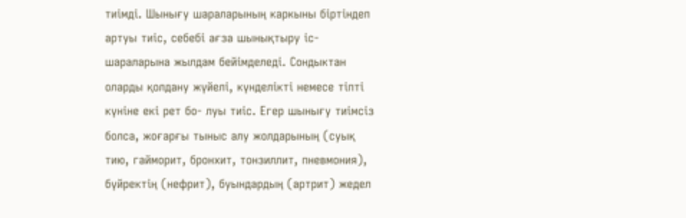тиімді. Шынығу шараларының каркыны біртіндеп артуы тиіс, себебі ағза шынықтыру іс-шараларына жылдам бейімделеді. Сондыктан оларды қолдану жүйелі, күнделікті немесе тіпті күніне екі рет бо- луы тиіс. Егер шынығу тиімсіз болса, жоғарғы тыныс алу жолдарының (суық тию, гайморит, бронхит, тонзиллит, пневмония), бүйректің (нефрит), буындардың (артрит) жедел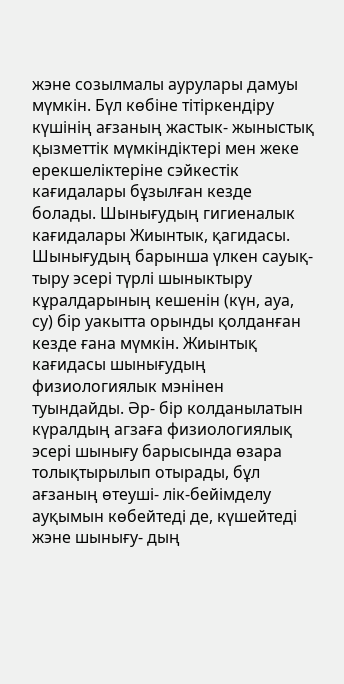жэне созылмалы аурулары дамуы мүмкін. Бүл көбіне тітіркендіру күшінің ағзаның жастык- жыныстық қызметтік мүмкіндіктері мен жеке ерекшеліктеріне сэйкестік кағидалары бұзылған кезде болады. Шынығудың гигиеналык кағидалары Жиынтык, қагидасы. Шынығудың барынша үлкен сауық- тыру эсері түрлі шыныктыру кұралдарының кешенін (күн, ауа, су) бір уакытта орынды қолданған кезде ғана мүмкін. Жиынтық кағидасы шынығудың физиологиялык мэнінен туындайды. Әр- бір колданылатын күралдың агзаға физиологиялық эсері шынығу барысында өзара толықтырылып отырады, бұл ағзаның өтеуші- лік-бейімделу ауқымын көбейтеді де, күшейтеді жэне шынығу- дың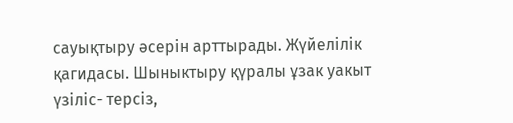сауықтыру әсерін арттырады. Жүйелілік қагидасы. Шыныктыру қүралы ұзак уакыт үзіліс- терсіз,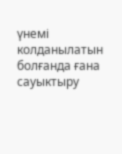үнемі колданылатын болғанда ғана сауыктыру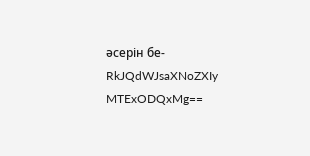әсерін бе-
RkJQdWJsaXNoZXIy MTExODQxMg==